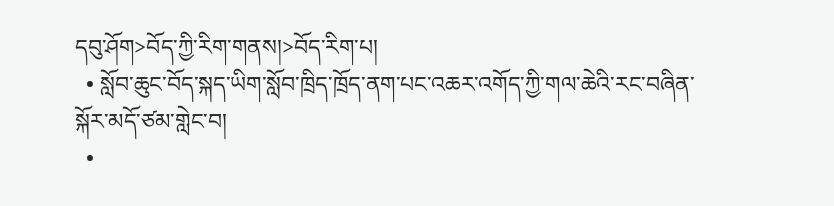དབུ་ཤོག>བོད་ཀྱི་རིག་གནས།>བོད་རིག་པ།
  • སློབ་ཆུང་བོད་སྐད་ཡིག་སློབ་ཁྲིད་ཁྲོད་ནག་པང་འཆར་འགོད་ཀྱི་གལ་ཆེའི་རང་བཞིན་སྐོར་མདོ་ཙམ་གླེང་བ།
  •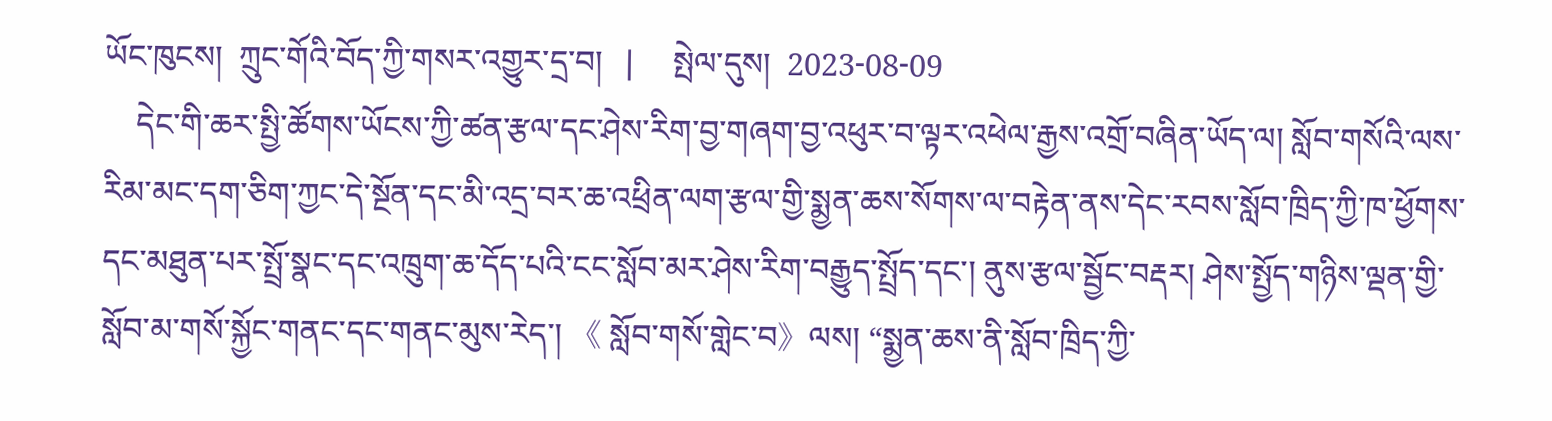ཡོང་ཁུངས།  ཀྲུང་གོའི་བོད་ཀྱི་གསར་འགྱུར་དྲ་བ།   |     སྤེལ་དུས།  2023-08-09
    དེང་གི་ཆར་སྤྱི་ཚོགས་ཡོངས་ཀྱི་ཚན་རྩལ་དང་ཤེས་རིག་བྱ་གཞག་བྱ་འཕུར་བ་ལྟར་འཕེལ་རྒྱས་འགྲོ་བཞིན་ཡོད་ལ། སློབ་གསོའི་ལས་རིམ་མང་དག་ཅིག་ཀྱང་དེ་སྔོན་དང་མི་འདྲ་བར་ཆ་འཕྲིན་ལག་རྩལ་གྱི་སྨྱན་ཆས་སོགས་ལ་བརྟེན་ནས་དེང་རབས་སློབ་ཁྲིད་ཀྱི་ཁ་ཕྱོགས་དང་མཐུན་པར་སྤྲོ་སྣང་དང་འཁྲུག་ཆ་དོད་པའི་ངང་སློབ་མར་ཤེས་རིག་བརྒྱུད་སྤྲོད་དང་། ནུས་རྩལ་སྦྱོང་བརྡར། ཤེས་སྤྱོད་གཉིས་ལྡན་གྱི་སློབ་མ་གསོ་སྐྱོང་གནང་དང་གནང་མུས་རེད་། 《 སློབ་གསོ་གླེང་བ》ལས། “སྨྱན་ཆས་ནི་སློབ་ཁྲིད་ཀྱི་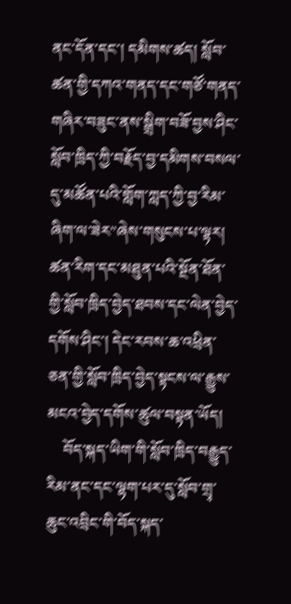ནང་དོན་དང་། དམིགས་ཚད། སློབ་ཚན་གྱི་དཀའ་གནད་དང་གཙོ་གནད་གཞིར་བཟུང་ནས་སྒྲིག་བཟོ་བྱས་ཤིང་སློབ་ཁྲིད་ཀྱི་བརྗོད་བྱ་དམིགས་བསལ་དུ་མཚོན་པའི་གློག་ཀླད་ཀྱི་བྱ་རིམ་ཞིག་ལ་ཟེར”ཞེས་གསུངས་པ་ལྟར། ཚན་རིག་དང་མཐུན་པའི་སྔོན་ཐོན་གྱི་སློབ་ཁྲིད་བྱེད་ཐབས་དང་ལེན་བྱེད་དགོས་ཤིང་། དེང་རབས་ཆ་འཕྲིན་ཅན་གྱི་སློབ་ཁྲིད་བྱེད་སྟངས་ལ་རྒྱུས་མངའ་བྱེད་དགོས་ཚུལ་བསྟན་ཡོད།
    བོད་སྐད་ཡིག་གི་སློབ་ཁྲིད་བརྒྱུད་རིམ་ནང་དང་ལྷག་པར་དུ་སློབ་གྲྭ་ཆུང་འབྲིང་གི་བོད་སྐད་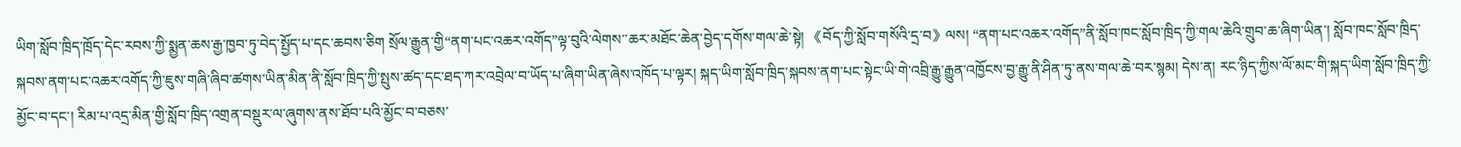ཡིག་སློབ་ཁྲིད་ཁྲོད་དེང་རབས་ཀྱི་སྨྱན་ཆས་རྒྱ་ཁྱབ་ཏུ་བེད་སྤྱོད་པ་དང་ཆབས་ཅིག སྲོལ་རྒྱུན་གྱི“ནག་པང་འཆར་འགོད”ལྟ་བུའི་ལེགས་་ཆར་མཐོང་ཆེན་བྱེད་དགོས་གལ་ཆེ་སྟེ། 《བོད་ཀྱི་སློབ་གསོའི་དྲ་བ》ལས། “ནག་པང་འཆར་འགོད”ནི་སློབ་ཁང་སློབ་ཁྲིད་ཀྱི་གལ་ཆེའི་གྲུབ་ཆ་ཞིག་ཡིན་། སློབ་ཁང་སློབ་ཁྲིད་སྐབས་ནག་པང་འཆར་འགོད་ཀྱི་ཇུས་གཞི་ཞིབ་ཚགས་ཡིན་མིན་ནི་སློབ་ཁྲིད་ཀྱི་སྤུས་ཚད་དང་ཐད་ཀར་འབྲེལ་བ་ཡོད་པ་ཞིག་ཡིན་ཞེས་འཁོད་པ་ལྟར། སྐད་ཡིག་སློབ་ཁྲིད་སྐབས་ནག་པང་སྟེང་ཡི་གེ་འབྲི་རྒྱུ་རྒྱུན་འཁྱོངས་བྱ་རྒྱུ་ནི་ཤིན་ཏུ་ནས་གལ་ཆེ་བར་སྙམ། དེས་ན། རང་ཉིད་ཀྱིས་ལོ་མང་གི་སྐད་ཡིག་སློབ་ཁྲིད་ཀྱི་མྱོང་བ་དང་། རིམ་པ་འདྲ་མིན་གྱི་སློབ་ཁྲིད་འགྲན་བསྡུར་ལ་ཞུགས་ནས་ཐོབ་པའི་མྱོང་བ་བཅས་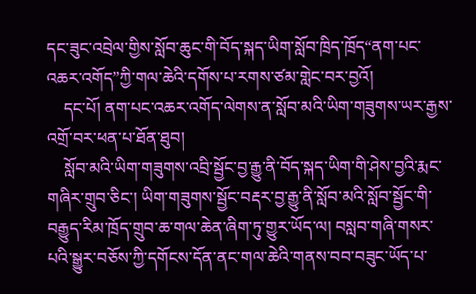དང་ཟུང་འབྲེལ་གྱིས་སློབ་ཆུང་གི་བོད་སྐད་ཡིག་སློབ་ཁྲིད་ཁྲོད“ནག་པང་འཆར་འགོད”ཀྱི་གལ་ཆེའི་དགོས་པ་རགས་ཙམ་གླེང་བར་བྱའོ།
    དང་པོ། ནག་པང་འཆར་འགོད་ལེགས་ན་སློབ་མའི་ཡིག་གཟུགས་ཡར་རྒྱས་འགྲོ་བར་ཕན་པ་ཐོན་ཐུབ།
    སློབ་མའི་ཡིག་གཟུགས་འབྲི་སྦྱོང་བྱ་རྒྱུ་ནི་བོད་སྐད་ཡིག་གི་ཤེས་བྱའི་རྨང་གཞིར་གྲུབ་ཅིང་། ཡིག་གཟུགས་སྦྱོང་བརྡར་བྱ་རྒྱུ་ནི་སློབ་མའི་སློབ་སྦྱོང་གི་བརྒྱུད་རིམ་ཁྲོད་གྲུབ་ཆ་གལ་ཆེན་ཞིག་ཏུ་གྱུར་ཡོད་ལ། བསླབ་གཞི་གསར་པའི་སྒྱུར་བཅོས་ཀྱི་དགོངས་དོན་ནང་གལ་ཆེའི་གནས་བབ་བཟུང་ཡོད་པ་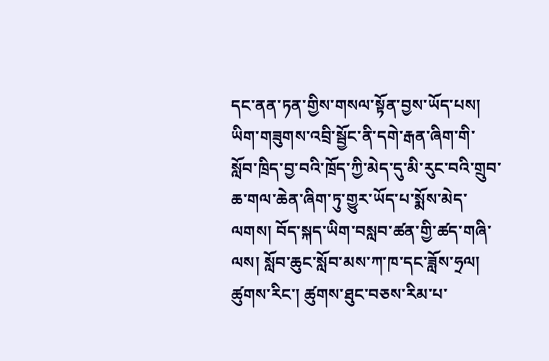དང་ནན་ཏན་གྱིས་གསལ་སྟོན་བྱས་ཡོད་པས། ཡིག་གཟུགས་འབྲི་སྦྱོང་ནི་དགེ་རྒན་ཞིག་གི་སློབ་ཁྲིད་བྱ་བའི་ཁྲོད་ཀྱི་མེད་དུ་མི་རུང་བའི་གྲུབ་ཆ་གལ་ཆེན་ཞིག་ཏུ་གྱུར་ཡོད་པ་སྨོས་མེད་ལགས། བོད་སྐད་ཡིག་བསླབ་ཚན་གྱི་ཚད་གཞི་ལས། སློབ་ཆུང་སློབ་མས་ཀ་ཁ་དང་ཟློས་ཧྲལ། ཚུགས་རིང་། ཚུགས་ཐུང་བཅས་རིམ་པ་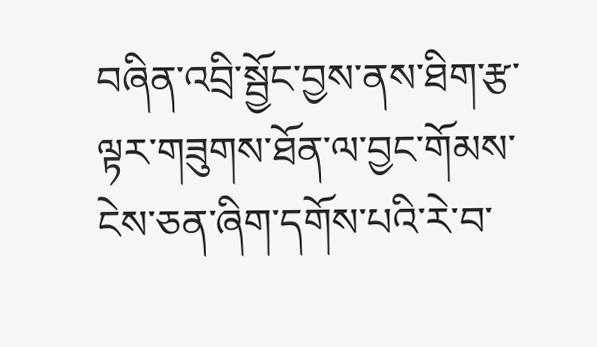བཞིན་འབྲི་སྦྱོང་བྱས་ནས་ཐིག་རྩ་ལྟར་གཟུགས་ཐོན་ལ་བྱང་གོམས་ངེས་ཅན་ཞིག་དགོས་པའི་རེ་བ་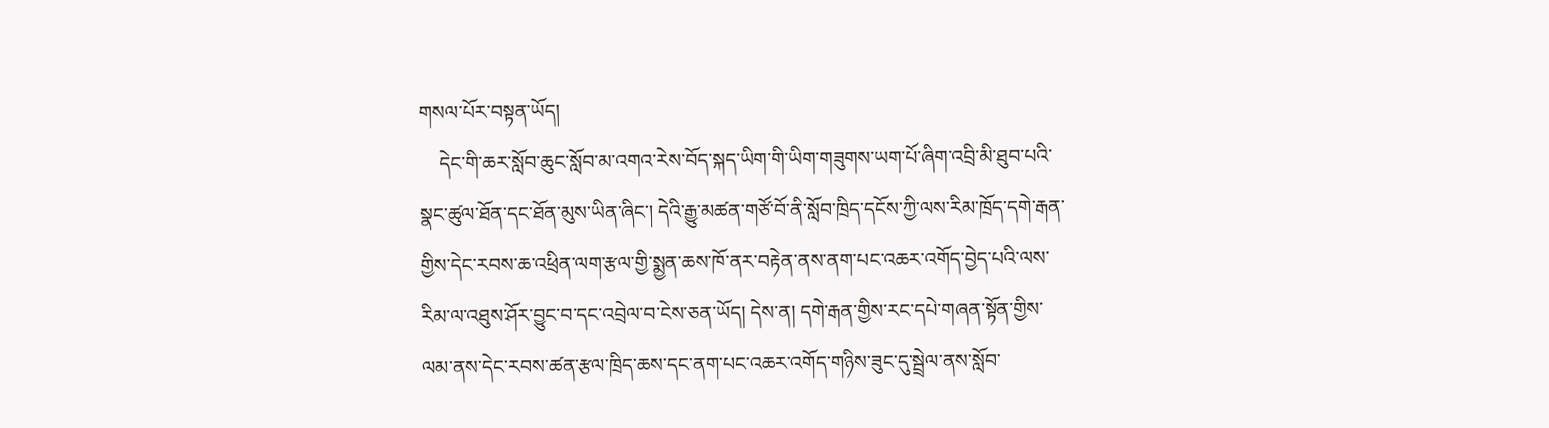གསལ་པོར་བསྟན་ཡོད།
    དེང་གི་ཆར་སློབ་ཆུང་སློབ་མ་འགའ་རེས་བོད་སྐད་ཡིག་གི་ཡིག་གཟུགས་ཡག་པོ་ཞིག་འབྲི་མི་ཐུབ་པའི་སྣང་ཚུལ་ཐོན་དང་ཐོན་མུས་ཡིན་ཞིང་། དེའི་རྒྱུ་མཚན་གཙོ་བོ་ནི་སློབ་ཁྲིད་དངོས་ཀྱི་ལས་རིམ་ཁྲོད་དགེ་རྒན་གྱིས་དེང་རབས་ཆ་འཕྲིན་ལག་རྩལ་གྱི་སྨྱན་ཆས་ཁོ་ནར་བརྟེན་ནས་ནག་པང་འཆར་འགོད་བྱེད་པའི་ལས་རིམ་ལ་འཐུས་ཤོར་བྱུང་བ་དང་འབྲེལ་བ་ངེས་ཅན་ཡོད། དེས་ན། དགེ་རྒན་གྱིས་རང་དཔེ་གཞན་སྟོན་གྱིས་ལམ་ནས་དེང་རབས་ཚན་རྩལ་ཁྲིད་ཆས་དང་ནག་པང་འཆར་འགོད་གཉིས་ཟུང་དུ་སྦྲེལ་ནས་སློབ་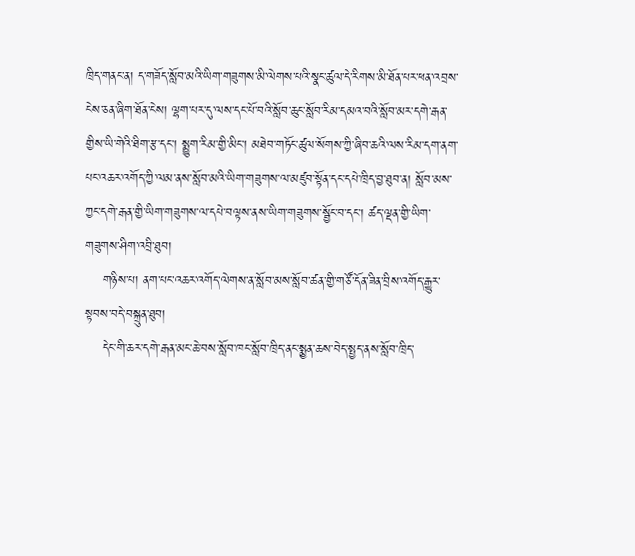ཁྲིད་གནང་ན། ད་གཟོད་སློབ་མའི་ཡིག་གཟུགས་མི་ལེགས་པའི་སྣང་ཚུལ་དེ་རིགས་མི་ཐོན་པར་ཕན་འབྲས་ངེས་ཅན་ཞིག་ཐོན་ངེས། ལྷག་པར་དུ་ལས་དང་པོ་བའི་སློབ་ཆུང་སློབ་རིམ་དམའ་བའི་སློབ་མར་དགེ་རྒན་གྱིས་ཡི་གེའི་ཐིག་རྩ་དང་། སྨྱུག་རིམ་གྱི་མིང་། མཐེབ་གཏོང་ཚུལ་སོགས་ཀྱི་ཞིབ་ཆའི་ལས་རིམ་དག་ནག་པང་འཆར་འགོད་ཀྱི་ལམ་ནས་སློབ་མའི་ཡིག་གཟུགས་ལ་མཛུབ་སྟོན་དང་དཔེ་ཁྲིད་བྱ་ཐུབ་ན། སློབ་མས་ཀྱང་དགེ་རྒན་གྱི་ཡིག་གཟུགས་ལ་དཔེ་བལྟས་ནས་ཡིག་གཟུགས་སྦྱོང་བ་དང་། ཚད་ལྡན་གྱི་ཡིག་གཟུགས་ཤིག་འབྲི་ཐུབ།
    གཉིས་པ། ནག་པང་འཆར་འགོད་ལེགས་ན་སློབ་མས་སློབ་ཚན་གྱི་གཙོ་དོན་ཟིན་བྲིས་འགོད་རྒྱུར་སྟབས་བདེ་བསྐྲུན་ཐུབ།
    དེང་གི་ཆར་དགེ་རྒན་མང་ཆེ་བས་སློབ་ཁང་སློབ་ཁྲིད་ནང་སྨྱན་ཆས་བེད་སྤྱད་ནས་སློབ་ཁྲིད་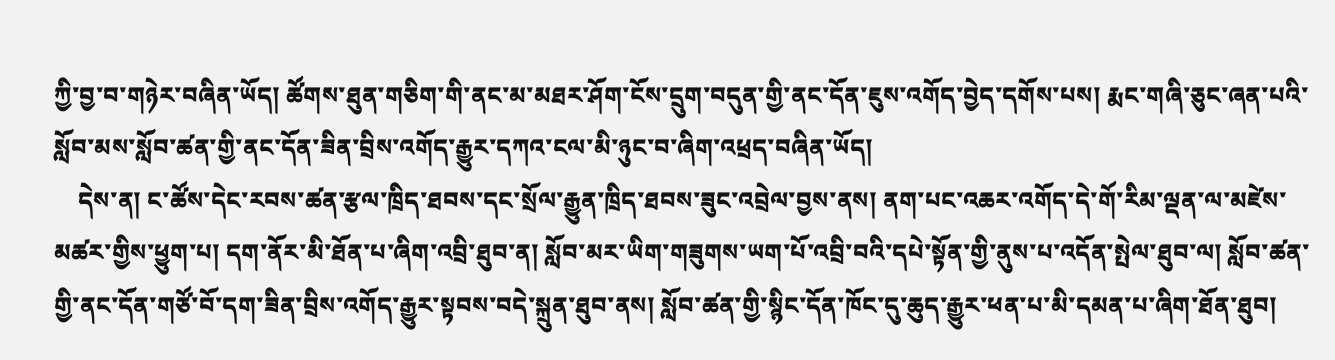ཀྱི་བྱ་བ་གཉེར་བཞིན་ཡོད། ཚོགས་ཐུན་གཅིག་གི་ནང་མ་མཐར་ཤོག་ངོས་དྲུག་བདུན་གྱི་ནང་དོན་ཇུས་འགོད་བྱེད་དགོས་པས། རྨང་གཞི་ཅུང་ཞན་པའི་སློབ་མས་སློབ་ཚན་གྱི་ནང་དོན་ཟིན་བྲིས་འགོད་རྒྱུར་དཀའ་ངལ་མི་ཉུང་བ་ཞིག་འཕྲད་བཞིན་ཡོད།
    དེས་ན། ང་ཚོས་དེང་རབས་ཚན་རྩལ་ཁྲིད་ཐབས་དང་སྲོལ་རྒྱུན་ཁྲིད་ཐབས་ཟུང་འབྲེལ་བྱས་ནས། ནག་པང་འཆར་འགོད་དེ་གོ་རིམ་ལྡན་ལ་མཛེས་མཚར་གྱིས་ཕྱུག་པ། དག་ནོར་མི་ཐོན་པ་ཞིག་འབྲི་ཐུབ་ན། སློབ་མར་ཡིག་གཟུགས་ཡག་པོ་འབྲི་བའི་དཔེ་སྟོན་གྱི་ནུས་པ་འདོན་སྤེལ་ཐུབ་ལ། སློབ་ཚན་གྱི་ནང་དོན་གཙོ་བོ་དག་ཟིན་བྲིས་འགོད་རྒྱུར་སྟབས་བདེ་སྐྲུན་ཐུབ་ནས། སློབ་ཚན་གྱི་སྙིང་དོན་ཁོང་དུ་ཆུད་རྒྱུར་ཕན་པ་མི་དམན་པ་ཞིག་ཐོན་ཐུབ།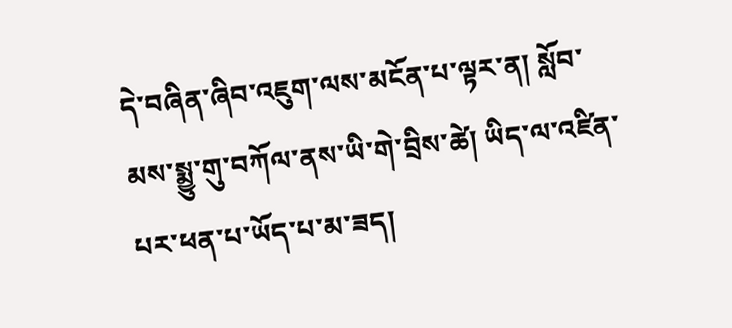དེ་བཞིན་ཞིབ་འཇུག་ལས་མངོན་པ་ལྟར་ན། སློབ་མས་སྨྱུ་གུ་བཀོལ་ནས་ཡི་གེ་བྲིས་ཚེ། ཡིད་ལ་འཛིན་པར་ཕན་པ་ཡོད་པ་མ་ཟད།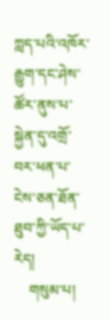ཀླད་པའི་འཁོར་རྒྱུག་དང་ཤེས་ཚོར་ནུས་པ་སྐྱེན་དུ་འགྲོ་བར་ཕན་པ་ངེས་ཅན་ཐོན་ཐུབ་ཀྱི་ཡོད་པ་རེད།
    གསུམ་པ།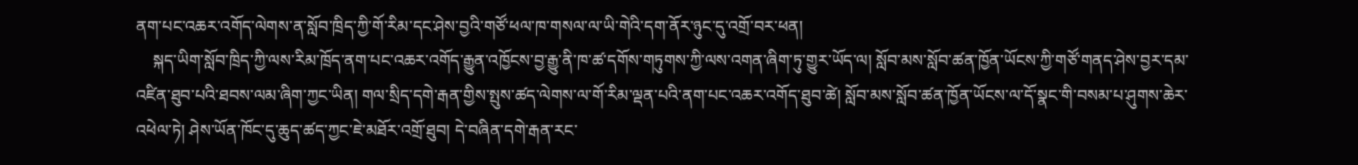ནག་པང་འཆར་འགོད་ལེགས་ན་སློབ་ཁྲིད་ཀྱི་གོ་རིམ་དང་ཤེས་བྱའི་གཙོ་ཕལ་ཁ་གསལ་ལ་ཡི་གེའི་དག་ནོར་ཉུང་དུ་འགྲོ་བར་ཕན།
    སྐད་ཡིག་སློབ་ཁྲིད་ཀྱི་ལས་རིམ་ཁྲོད་ནག་པང་འཆར་འགོད་རྒྱུན་འཁྱོངས་བྱ་རྒྱུ་ནི་ཁ་ཚ་དགོས་གཏུགས་ཀྱི་ལས་འགན་ཞིག་ཏུ་གྱུར་ཡོད་ལ། སློབ་མས་སློབ་ཚན་ཁྱོན་ཡོངས་ཀྱི་གཙོ་གནད་ཤེས་བྱར་དམ་འཛིན་ཐུབ་པའི་ཐབས་ལམ་ཞིག་ཀྱང་ཡིན། གལ་སྲིད་དགེ་རྒན་གྱིས་སྤུས་ཚད་ལེགས་ལ་གོ་རིམ་ལྡན་པའི་ནག་པང་འཆར་འགོད་ཐུབ་ཚེ། སློབ་མས་སློབ་ཚན་ཁྱོན་ཡོངས་ལ་དོ་སྣང་གི་བསམ་པ་ཤུགས་ཆེར་འཕེལ་ཏེ། ཤེས་ཡོན་ཁོང་དུ་ཆུད་ཚད་ཀྱང་ཇེ་མཐོར་འགྲོ་ཐུབ། དེ་བཞིན་དགེ་རྒན་རང་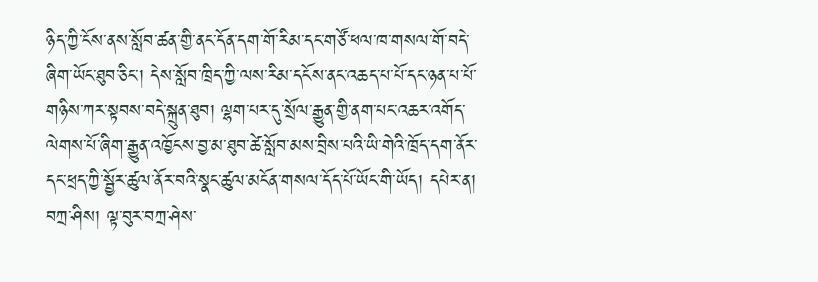ཉིད་ཀྱི་ངོས་ནས་སློབ་ཚན་གྱི་ནང་དོན་དག་གོ་རིམ་དང་གཙོ་ཕལ་ཁ་གསལ་གོ་བདེ་ཞིག་ཡོང་ཐུབ་ཅིང་། དེས་སློབ་ཁྲིད་ཀྱི་ལས་རིམ་དངོས་ནང་འཆད་པ་པོ་དང་ཉན་པ་པོ་གཉིས་ཀར་སྟབས་བདེ་སྐྲུན་ཐུབ། ལྷག་པར་དུ་སྲོལ་རྒྱུན་གྱི་ནག་པང་འཆར་འགོད་ལེགས་པོ་ཞིག་རྒྱུན་འཁྱོངས་བྱ་མ་ཐུབ་ཚེ་སློབ་མས་བྲིས་པའི་ཡི་གེའི་ཁྲོད་དག་ནོར་དང་ཕྲད་ཀྱི་སྦྱོར་ཚུལ་ནོར་བའི་སྣང་ཚུལ་མངོན་གསལ་དོད་པོ་ཡོང་གི་ཡོད། དཔེར་ན། བཀྲ་ཤིས། ལྟ་བུར་བཀྲ་ཤེས་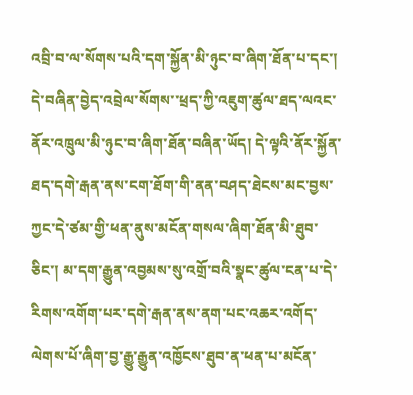འབྲི་བ་ལ་སོགས་པའི་དག་སྐྱོན་མི་ཉུང་བ་ཞིག་ཐོན་པ་དང་། དེ་བཞིན་བྱེད་འབྲེལ་སོགས་་ཕྲད་ཀྱི་འཇུག་ཚུལ་ཐད་ལའང་ནོར་འཁྲུལ་མི་ཉུང་བ་ཞིག་ཐོན་བཞིན་ཡོད། དེ་ལྟའི་ནོར་སྐྱོན་ཐད་དགེ་རྒན་ནས་ངག་ཐོག་གི་ནན་བཤད་ཐེངས་མང་བྱས་ཀྱང་དེ་ཙམ་གྱི་ཕན་ནུས་མངོན་གསལ་ཞིག་ཐོན་མི་ཐུབ་ཅིང་། མ་དག་རྒྱུན་འབྱམས་སུ་འགྲོ་བའི་སྣང་ཚུལ་ངན་པ་དེ་རིགས་འགོག་པར་དགེ་རྒན་ནས་ནག་པང་འཆར་འགོད་ལེགས་པོ་ཞིག་བྱ་རྒྱུ་རྒྱུན་འཁྱོངས་ཐུབ་ན་ཕན་པ་མངོན་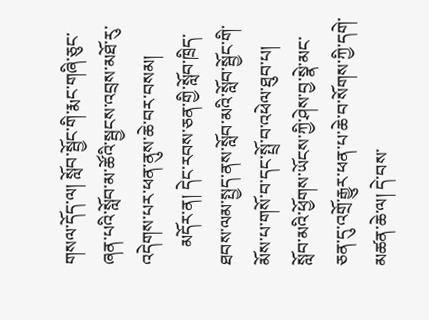གསལ་དོད་ལ། སློབ་སྦྱོང་གི་རྨང་གཞི་ཅུང་ཞན་པའི་སློབ་མ་ཚོའི་སྦྱངས་འབྲས་མཐོ་རུ་འདེགས་པར་ཕན་ནུས་ཆེ་བར་བསམ།
    མདོར་ན། དེང་རབས་ཅན་གྱི་སློབ་ཁྲིད་ཐབས་ལམ་སྤྱད་ནས་སློབ་མའི་སློབ་སྦྱོང་གི་མོས་པ་གསོ་བ་དང་སྤྲོ་བ་འཕེལ་ཐུབ་པ། སློབ་མའི་ཕྱོགས་ཡོངས་ཀྱི་ཤེས་བྱ་སྣེ་མང་ཅན་དུ་འགྲོ་རྒྱུར་ཕན་པ་ཆེ་བ་སོགས་ཀྱི་དགེ་མཚན་ཆེ་ལ། དེ་བས་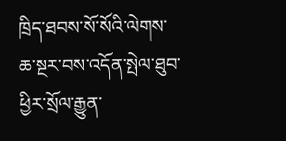ཁྲིད་ཐབས་སོ་སོའི་ལེགས་ཆ་སྔར་བས་འདོན་སྤེལ་ཐུབ་ཕྱིར་སྲོལ་རྒྱུན་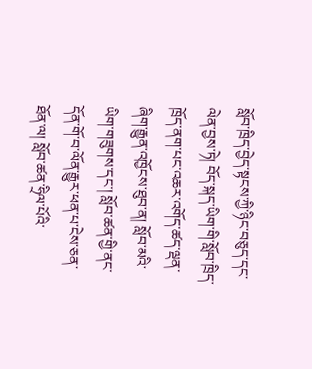སློབ་ཁྲིད་བྱེད་སྟངས་ཀྱི་ཉིང་བཅུད་དང་ལེན་བྱས་ཏེ། བོད་སྐད་ཡིག་གི་སློབ་ཁྲིད་ཁྲོད་ནག་པང་འཆར་འགོད་ཚད་ལྡན་ཞིག་རྒྱུན་འཁྱོངས་ཐུབ་ན། སློབ་མའི་ཡིག་གཟུགས་དང་། སློབ་ཚན་གྱི་ནང་དོན་གོ་བ་ལོན་རྒྱུར་ཕན་པ་ངེས་ཅན་ཐོན་ལ། སློབ་ཚན་ཧྲིལ་པོའི་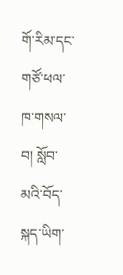གོ་རིམ་དང་གཙོ་ཕལ་ཁ་གསལ་བ། སློབ་མའི་བོད་སྐད་ཡིག་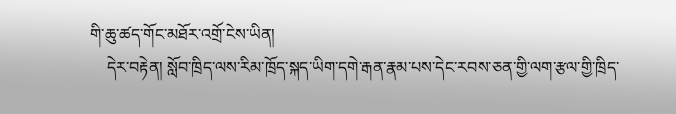གི་ཆུ་ཚད་གོང་མཐོར་འགྲོ་ངེས་ཡིན།
    དེར་བརྟེན། སློབ་ཁྲིད་ལས་རིམ་ཁྲོད་སྐད་ཡིག་དགེ་རྒན་རྣམ་པས་དེང་རབས་ཅན་གྱི་ལག་རྩལ་གྱི་ཁྲིད་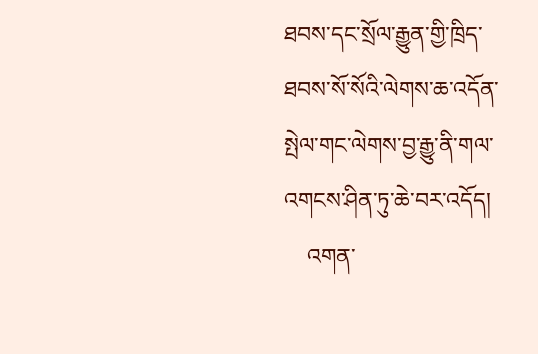ཐབས་དང་སྲོལ་རྒྱུན་གྱི་ཁྲིད་ཐབས་སོ་སོའི་ལེགས་ཆ་འདོན་སྤེལ་གང་ལེགས་བྱ་རྒྱུ་ནི་གལ་འགངས་ཤིན་ཏུ་ཆེ་བར་འདོད།
    འགན་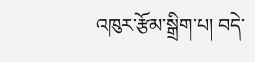འཁུར་རྩོམ་སྒྲིག་པ། བདེ་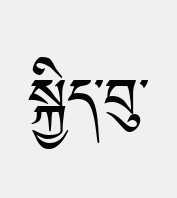སྐྱིད་བུ་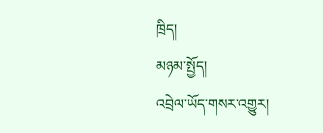ཁྲིད།
མཉམ་སྤྱོད།
འབྲེལ་ཡོད་གསར་འགྱུར།